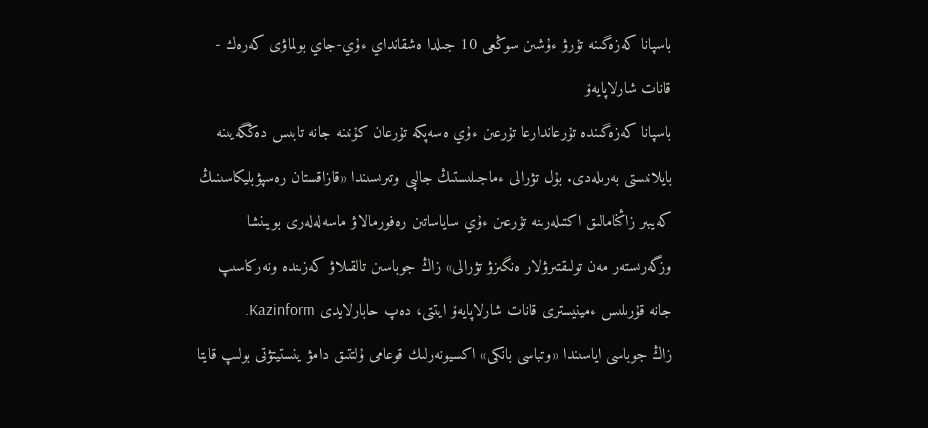باسپانا كەزەگىنە تۇرۋ ءۇشىن سوڭعى 10 جىلدا ەشقانداي ءۇي-جاي بولماۋى كەرەك - قانات شارلاپايەۆ
باسپانا كەزەگىندە تۇرعاندارعا تۇرعىن ءۇي ەسەپكە تۇرعان كۇنىنە جانە تابىس دەڭگەيىنە بايلانىستى بەرىلەدى. بۇل تۋرالى ءماجىلىستىڭ جالپى وتىرىسىندا «قازاقستان رەسپۋبليكاسىنىڭ كەيبىر زاڭنامالىق اكتىلەرىنە تۇرعىن ءۇي ساياساتىن رەفورمالاۋ ماسەلەلەرى بويىنشا وزگەرىستەر مەن تولىقتىرۋلار ەنگىزۋ تۋرالى» زاڭ جوباسىن تالقىلاۋ كەزىندە ونەركاسىپ جانە قۇرىلىس ءمينيسترى قانات شارلاپايەۆ ايتتى، دەپ حابارلايدى Kazinform.
زاڭ جوباسى اياسىندا «وتباسى بانكى» اكسيونەرلىك قوعامى ۇلتتىق دامۋ ينستيتۋتى بولىپ قايتا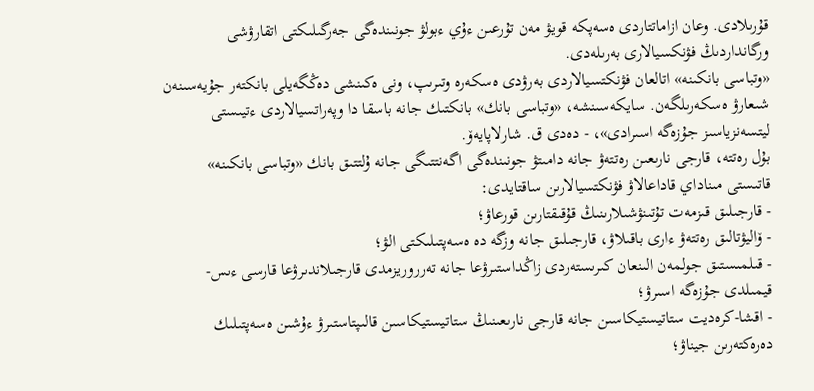قۇرىلادى. وعان ازاماتتاردى ەسەپكە قويۋ مەن تۇرعىن ءۇي ءبولۋ جونىندەگى جەرگىلىكتى اتقارۋشى ورگانداردىڭ فۋنكسيالارى بەرىلەدى.
«وتباسى بانكىنە» اتالعان فۋنكتسيالاردى بەرۋدى ەسكەرە وتىرىپ، ونى ەكىنشى دەڭگەيلى بانكتەر جۇيەسىنەن شىعارۋ ەسكەرىلگەن. سايكەسىنشە، «وتباسى بانك» بانكتىك جانە باسقا دا وپەراتسيالاردى ءتيىستى ليتسەنزياسىز جۇزەگە اسىرادى»، - دەدى ق. شارلاپايەۆ.
بۇل رەتتە، قارجى نارىعىن رەتتەۋ جانە دامىتۋ جونىندەگى اگەنتتىگى جانە ۇلتتىق بانك «وتباسى بانكىنە» قاتىستى مىناداي قاداعالاۋ فۋنكتسيالارىن ساقتايدى:
- قارجىلىق قىزمەت تۇتىنۋشىلارىنىڭ قۇقىقتارىن قورعاۋ؛
- ۆاليۋتالىق رەتتەۋ ءارى باقىلاۋ، قارجىلىق جانە وزگە دە ەسەپتىلىكتى الۋ؛
- قىلمىستىق جولمەن الىنعان كىرىستەردى زاڭداستىرۋعا جانە تەرروريزمدى قارجىلاندىرۋعا قارسى ءىس- قيمىلدى جۇزەگە اسىرۋ؛
- اقشا-كرەديت ستاتيستيكاسىن جانە قارجى نارىعىنىڭ ستاتيستيكاسىن قالىپتاستىرۋ ءۇشىن ەسەپتىلىك دەرەكتەرىن جيناۋ؛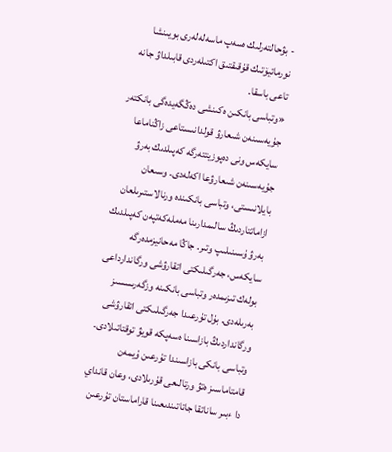- بۋحالتەرلىك ەسەپ ماسەلەلەرى بويىنشا نورماتيۆتىك قۇقىقتىق اكتىلەردى قابىلداۋ جانە تاعى باسقا.
«وتباسى بانكىن ەكىنشى دەڭگەيدەگى بانكتەر جۇيەسىنەن شىعارۋ قولدانىستاعى زاڭناماعا سايكەس ونى دەپوزيتتەرگە كەپىلدىك بەرۋ جۇيەسىنەن شىعارۋعا اكەلەدى. وسىعان بايلانىستى، وتباسى بانكىندە ورنالاستىرىلعان ازاماتتاردىڭ سالىمدارىنا مەملەكەتپەن كەپىلدىك بەرۋ ۇسىنىلىپ وتىر. جاڭا مەحانيزمدەرگە سايكەس، جەرگىلىكتى اتقارۋشى ورگاندارداعى بولەك تىزىمدەر وتباسى بانكىنە وزگەرىسسىز بەرىلەدى. بۇل تۇرعىدا جەرگىلىكتى اتقارۋشى ورگانداردىڭ بازاسىنا ەسەپكە قويۋ توقتاتىلادى. وتباسى بانكى بازاسىندا تۇرعىن ۇيمەن قامتاماسىز ەتۋ ورتالىعى قۇرىلادى، وعان قانداي دا ءبىر ساناتقا جاتاتىندىعىنا قاراماستان تۇرعىن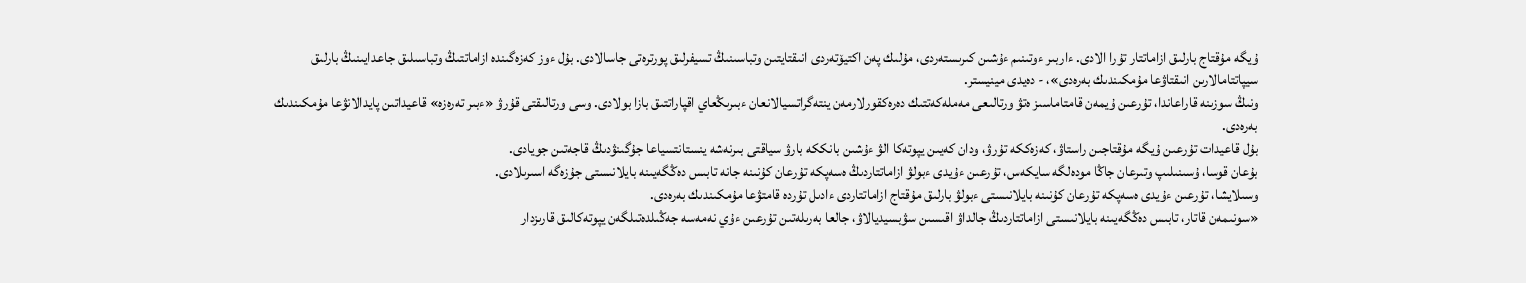ۇيگە مۇقتاج بارلىق ازاماتتار تۇرا الادى. ءاربىر ءوتىنىم ءۇشىن كىرىستەردى، مۇلىك پەن اكتيۆتەردى انىقتايتىن وتباسىنىڭ تسيفرلىق پورترەتى جاسالادى. بۇل ءوز كەزەگىندە ازاماتتىڭ وتباسىلىق جاعدايىنىڭ بارلىق سيپاتتامالارىن انىقتاۋعا مۇمكىندىك بەرەدى»، - دەيدى مينيستر.
ونىڭ سوزىنە قاراعاندا، تۇرعىن ۇيمەن قامتاماسىز ەتۋ ورتالىعى مەملەكەتتىك دەرەكقورلارمەن ينتەگراتسيالانعان ءبىرىڭعاي اقپاراتتىق بازا بولادى. وسى ورتالىقتى قۇرۋ «ءبىر تەرەزە» قاعيداتىن پايدالانۋعا مۇمكىندىك بەرەدى.
بۇل قاعيدات تۇرعىن ۇيگە مۇقتاجىن راستاۋ، كەزەككە تۇرۋ، ودان كەيىن يپوتەكا الۋ ءۇشىن بانككە بارۋ سياقتى بىرنەشە ينستانتسياعا جۇگىنۋدىڭ قاجەتىن جويادى.
بۇعان قوسا، ۇسىنىلىپ وتىرعان جاڭا مودەلگە سايكەس، تۇرعىن ءۇيدى ءبولۋ ازاماتتاردىڭ ەسەپكە تۇرعان كۇنىنە جانە تابىس دەڭگەيىنە بايلانىستى جۇزەگە اسىرىلادى.
وسىلايشا، تۇرعىن ءۇيدى ەسەپكە تۇرعان كۇنىنە بايلانىستى ءبولۋ بارلىق مۇقتاج ازاماتتاردى ءادىل تۇردە قامتۋعا مۇمكىندىك بەرەدى.
«سونىمەن قاتار، تابىس دەڭگەيىنە بايلانىستى ازاماتتاردىڭ جالداۋ اقىسىن سۋبسيديالاۋ، جالعا بەرىلەتىن تۇرعىن ءۇي نەمەسە جەڭىلدەتىلگەن يپوتەكالىق قارىزدار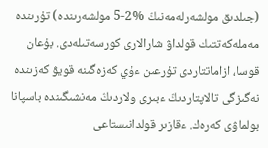(جىلدىق مولشەرلەمەنىڭ %2-5 مولشەرىندە) تۇرىندە مەملەكەتتىك قولداۋ شارالارى كورسەتىلەدى. بۇعان قوسا، ازاماتتاردى تۇرعىن ءۇي كەزەگىنە قويۋ كەزىندە نەگىزگى تالاپتاردىڭ ءبىرى ولاردىڭ مەنشىگىندە باسپانا بولماۋى كەرەك. ءقازىر قولدانىستاعى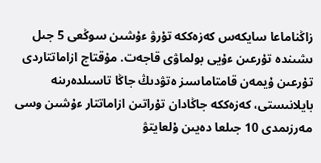زاڭناماعا سايكەس كەزەككە تۇرۋ ءۇشىن سوڭعى 5 جىل ىشىندە تۇرعىن ءۇيى بولماۋى قاجەت. مۇقتاج ازاماتتاردى تۇرعىن ۇيمەن قامتاماسىز ەتۋدىڭ جاڭا تاسىلدەرىنە بايلانىستى، كەزەككە جاڭادان تۇراتىن ازاماتتار ءۇشىن وسى مەرزىمدى 10 جىلعا دەيىن ۇلعايتۋ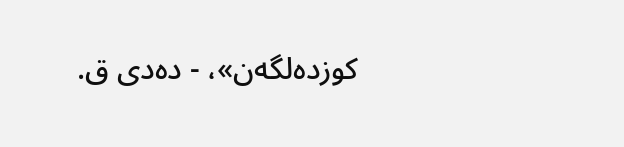كوزدەلگەن»، - دەدى ق.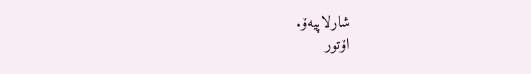شارلاپيەۆ.
اۆتور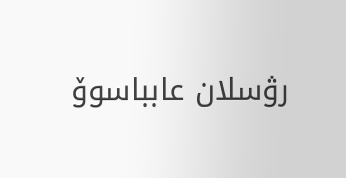رۋسلان عابباسوۆ